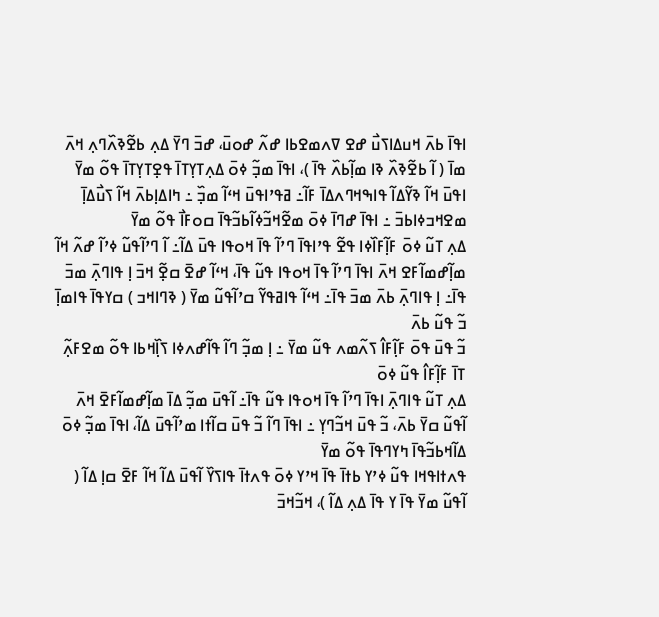ߊߟߊ߫ ߕߍ߫ ߞߎߡߊߖߎ߯ ߝߐ ߜߍߘߐߕߊ ߝߍ߬ ߝߋߎ߫، ߝߏ߫ ߣߌ߫ ߡߍ߲ ߕߐ߬ߢߍ߰ߣߍ߲ ߞߍ߫ ߘߊ߫ ( ߊ߬ ߕߐ߬ߢߍ߰ ߢߊ ߘߊ߲߬ߕߍ߰ ߟߊ߫ )، ߊߟߊ߫ ߘߏ߲߬ ߦߋ߫ ߡߍ߲ߠߌ߲ߠߊ߫ ߟߐ߲ߠߌ߲ߠߊ߫ ߟߋ߬ ߘߌ߫
ߊߟߎ߫ ߞߊ߬ ߢߌ߬ߡߊ߬ ߟߊߒߞߣߍߡߊ߫ ߓߊ߬߸ ߥߟߴߊߟߎ߫ ߞߵߊ߬ ߘߏ߲߰ ߸ ߤߊߡߊ߲ߕߍ߫ ߞߊ߬ ߖߎ߯ߡߊ߲߫ ߘߐߞߏߦߊߕߏ߫ ߸ ߊߟߊ߫ ߝߣߊ߫ ߦߋ߫ ߘߐ߬ߞߏ߬ߦߊ߬ߕߏ߬ߟߊ߫ ߛߋߓߊ߯ ߟߋ߬ ߘߌ߫
ߡߍ߲ ߠߎ߬ ߦߋ߫ ߓߊ߲߬ߓߊ߰ߦߊ ߟߐ߬ ߟߴߊߟߊ߫ ߣߴߊ߬ ߟߊ߫ ߞߋߟߊ ߟߎ߫ ߡߊ߬߸ ߊ߬ ߣߴߊ߬ߟߎ߬ ߦߴߊ߬ ߝߍ߬ ߞߊ߬ ߘߊ߲߬ߝߘߊ߬ߓߐ ߞߍ߫ ߊߟߊ߫ ߣߴߊ߬ ߟߊ߫ ߞߋߟߊ ߟߎ߬ ߟߊ߫، ߞߵߊ߬ ߝߐ߫ ߛߐ߲߬ ߞߏ߫ ߊ߲ ߟߊߣߍ߲߫ ߘߏ߫ ߟߊ߫߸ ߊ߲ ߟߊߣߍ߲߫ ߕߍ߫ ߘߏ߫ ߟߊ߫߸ ߞߵߊ߬ ߟߊߥߟߌ߬ ߛߴߊ߬ߟߎ߬ ߘߌ߫ ( ߢߣߊߞߏ ) ߛߌߟߊ߫ ߟߊߘߊ߲߫ ߏ߬ ߟߎ߬ ߕߍ߫
ߏ߬ ߟߎ߫ ߟߋ߫ ߓߊ߲߬ߓߊ߮ ߖߍ߬ߘߍ ߟߎ߬ ߘߌ߫ ߸ ߊ߲ ߘߏ߲߬ ߣߊ߬ ߟߊ߬ߝߍߦߊ ߖߊ߲߰ߞߕߊ ߟߋ߬ ߘߐߓߍ߲߬ ߠߊ߫ ߓߊ߲߬ߓߊ߮ ߟߎ߬ ߦߋ߫
ߡߍ߲ ߠߎ߬ ߟߊߣߍ߲߫ ߊߟߊ߫ ߣߴߊ߬ ߟߊ߫ ߞߋߟߊ ߟߎ߬ ߟߊ߫߸ ߊ߬ߟߎ߫ ߘߏ߲߬ ߡߊ߫ ߘߊ߲߬ߝߘߊ߬ߓߐ߫ ߞߍ߫ ߊ߬ߟߎ߬ ߛߌ߫ ߕߍ߫، ߏ߬ ߟߎ߫ ߞߏ߬ߣߌ߲ ߸ ߊߟߊ߫ ߣߊ߬ ߏ߬ ߟߎ߫ ߛߊ߬ߙߊ ߘߴߊ߬ߟߎ߫ ߡߊ߬، ߊߟߊ߫ ߘߏ߲߬ ߦߋ߫ ߡߊ߬ߞߕߏ߬ߟߊ߫ ߤߌߣߟߊ߫ ߟߋ߬ ߘߌ߫
ߟߍߙߊߟߞߊ ߟߎ߬ ߦߴߌ ߕߙߊ߫ ߟߊ߫ ߞߴߌ ߦߋ߫ ߟߍߙߊ߫ ߟߊߖߌ߰ ߊ߬ߟߎ߫ ߡߊ߬ ߞߊ߬ ߓߐ߫ ߛߊ߲ ߡߊ߬ ( ߊ߬ߟߎ߬ ߘߌ߫ ߟߊ߫ ߌ ߟߊ߫ ߡߍ߲ ߡߊ߬ )، ߞߏ߬ߞߏ߫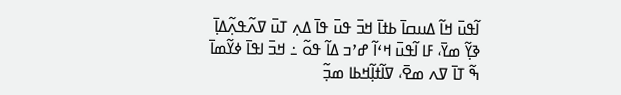ߊ߬ߟߎ߫ ߞߊ߬ ߡߎߛߊ߫ ߕߙߊ߫ ߞߏ߫ ߟߎ߫ ߟߊ߫ ߡߍ߲ ߠߎ߫ ߜߍ߬ߟߍ߲߬ߡߊ߲߫ ߢߌ߲߬ ߘߌ߫، ߓߊ ߊ߬ߟߎ߫ ߞߵߊ߬ ߝߴߏ ߡߊ߬ ߟߋ߬ ߸ ߞߏ߫ ߊߟߊ߫ ߦߌ߬ߘߊ߫ ߒ߬ ߠߊ߫ ߜߍ ߘߐ߫، ߜߊ߬ߙߊ߲߬ߞߕߊ ߘߏ߲߬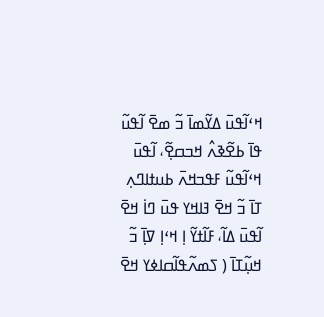ߞߵߊ߬ߟߎ߫ ߡߌ߬ߘߊ߫ ߏ߬ ߘߐ߫ ߊ߬ߟߎ߬ ߟߊ߫ ߕߐ߬ߢߍ߮ ߞߏߛߐ߲߬، ߊ߬ߟߎ߫ ߞߵߊ߬ߟߎ߬ ߓߟߏߞߍ߫ ߕߎߙߊߣߍ߲ ߠߊ߫ ߏ߬ ߞߐ߫ ߔߊߞߌ ߟߎ߫ ߣߊ߭ ߞߐ߫ ߊ߬ߟߎ߫ ߡߊ߬، ߓߊ߬ߙߌ߬ ߊ߲ ߞߵߊ߲ ߜߊ߲߫ ߏ߬ ߞߎ߲߬ߠߊ߫ ( ߖߘߍ߬ߟߊ߬ߛߊߦߌ ߞߐ߫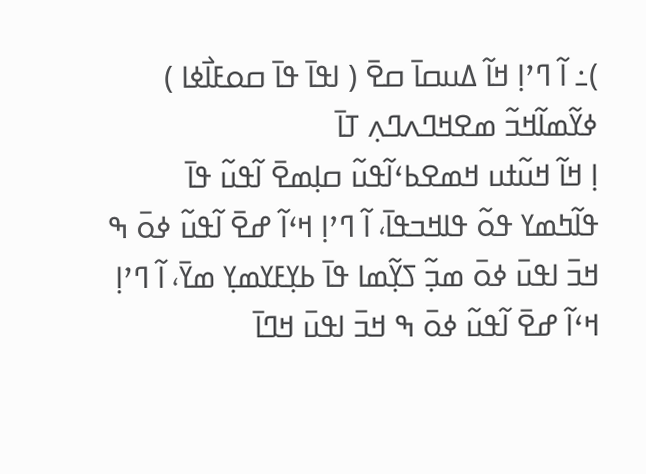)߸ ߊ߬ ߣߴߊ߲ ߞߊ߬ ߡߎߛߊ߫ ߛߐ߫ ( ߊߟߊ߫ ߟߊ߫ ߛߋߓߊ߯ߦߊ ) ߦߌ߬ߘߊ߬ߞߏ߬ ߘߐߞߣߍߣߍ߲ ߠߊ߫
ߊ߲ ߞߊ߬ ߞߎ߬ߙߎ ߞߘߐߕߵߊ߬ߟߎ߬ ߛߊ߲ߘߐ߫ ߊ߬ߟߎ߬ ߟߊ߫ ߟߊ߬ߤߘߌ ߟߋ߬ ߟߊߞߏߟߊ߫، ߊ߬ ߣߴߊ߲ ߞߵߊ߬ ߝߐ߫ ߊ߬ߟߎ߬ ߦߋ߫ ߒ ߞߏ߫ ߊߟߎ߫ ߦߋ߫ ߘߏ߲߬ ߖߌ߲߬ߘߊ ߟߊ߫ ߕߌ߲ߓߌߘߌ߲ ߘߌ߫، ߊ߬ ߣߴߊ߲ ߞߵߊ߬ ߝߐ߫ ߊ߬ߟߎ߬ ߦߋ߫ ߒ ߞߏ߫ ߊߟߎ߫ ߞߣߊ߫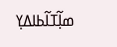ߘߊ߲߬ߠߊ߬ߕߊߡߌ߲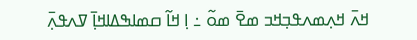ߞߍ߫ ߞߍ߲ߘߍߟߏ߲ߞߏ ߘߐ߫ ߘߋ߬ ߸ ߊ߲ ߞߊ߬ ߛߘߊߒߡߊߞߊ߲߫ ߜߍߟߍ߲߫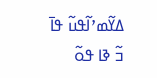ߡߌ߬ߘߴߊ߬ߟߎ߬ ߟߊ߫ ߏ߬ ߢߊ ߟߋ߬